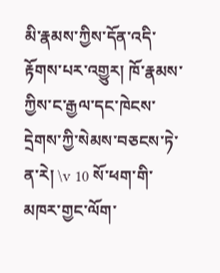མི་རྣམས་ཀྱིས་དོན་འདི་རྟོགས་པར་འགྱུར། ཁོ་རྣམས་ཀྱིས་ང་རྒྱལ་དང་ཁེངས་དྲེགས་ཀྱི་སེམས་བཅངས་ཏེ་ན་རེ། \v 10 སོ་ཕག་གི་མཁར་གྱང་ལོག་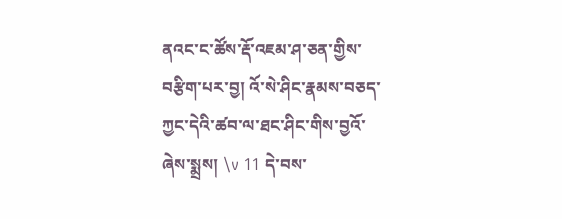ནའང་ང་ཚོས་རྡོ་འཇམ་ཤ་ཅན་གྱིས་བརྩིག་པར་བྱ། འོ་སེ་ཤིང་རྣམས་བཅད་ཀྱང་དེའི་ཚབ་ལ་ཐང་ཤིང་གིས་བྱའོ་ཞེས་སྨྲས། \v 11 དེ་བས་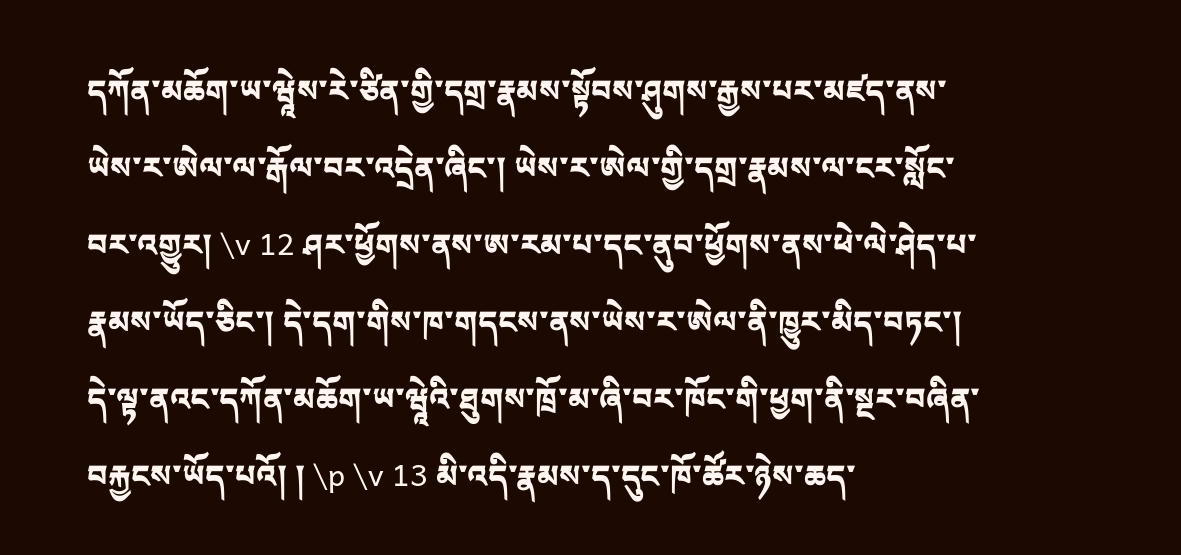དཀོན་མཆོག་ཡ་ཝཱེས་རེ་ཙིན་གྱི་དགྲ་རྣམས་སྟོབས་ཤུགས་རྒྱས་པར་མཛད་ནས་ཡེས་ར་ཨེལ་ལ་རྒོལ་བར་འདྲེན་ཞིང་། ཡེས་ར་ཨེལ་གྱི་དགྲ་རྣམས་ལ་ངར་སློང་བར་འགྱུར། \v 12 ཤར་ཕྱོགས་ནས་ཨ་རམ་པ་དང་ནུབ་ཕྱོགས་ནས་ཕེ་ལེ་ཤེད་པ་རྣམས་ཡོད་ཅིང་། དེ་དག་གིས་ཁ་གདངས་ནས་ཡེས་ར་ཨེལ་ནི་ཁྱུར་མིད་བཏང་། དེ་ལྟ་ནའང་དཀོན་མཆོག་ཡ་ཝཱེའི་ཐུགས་ཁྲོ་མ་ཞི་བར་ཁོང་གི་ཕྱག་ནི་སྔར་བཞིན་བརྐྱངས་ཡོད་པའོ། ། \p \v 13 མི་འདི་རྣམས་ད་དུང་ཁོ་ཚོར་ཉེས་ཆད་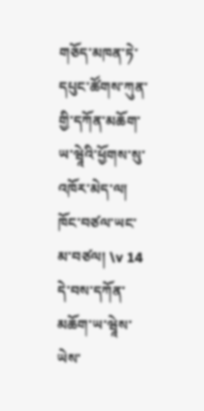གཅོད་མཁན་ཏེ་དཔུང་ཚོགས་ཀུན་གྱི་དཀོན་མཆོག་ཡ་ཝཱེའི་ཕྱོགས་སུ་འཁོར་མེད་ལ། ཁོང་བཙལ་ཡང་མ་བཙལ། \v 14 དེ་བས་དཀོན་མཆོག་ཡ་ཝཱེས་ཡེས་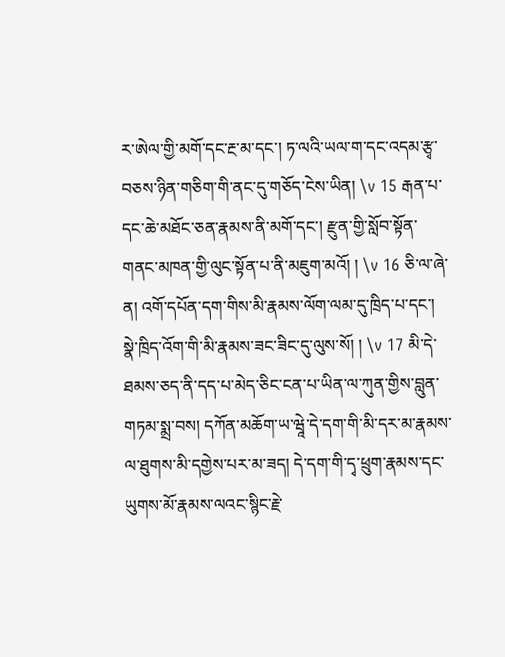ར་ཨེལ་གྱི་མགོ་དང་རྔ་མ་དང་། ཏ་ལའི་ཡལ་ག་དང་འདམ་རྩྭ་བཅས་ཉིན་གཅིག་གི་ནང་དུ་གཅོད་ངེས་ཡིན། \v 15 རྒན་པ་དང་ཆེ་མཐོང་ཅན་རྣམས་ནི་མགོ་དང་། རྫུན་གྱི་སློབ་སྟོན་གནང་མཁན་གྱི་ལུང་སྟོན་པ་ནི་མཇུག་མའོ། ། \v 16 ཅི་ལ་ཞེ་ན། འགོ་དཔོན་དག་གིས་མི་རྣམས་ལོག་ལམ་དུ་ཁྲིད་པ་དང་། སྣེ་ཁྲིད་འོག་གི་མི་རྣམས་ཟང་ཟིང་དུ་ལུས་སོ། ། \v 17 མི་དེ་ཐམས་ཅད་ནི་དད་པ་མེད་ཅིང་ངན་པ་ཡིན་ལ་ཀུན་གྱིས་བླུན་གཏམ་སྨྲ་བས། དཀོན་མཆོག་ཡ་ཝཱེ་དེ་དག་གི་མི་དར་མ་རྣམས་ལ་ཐུགས་མི་དགྱེས་པར་མ་ཟད། དེ་དག་གི་དྭ་ཕྲུག་རྣམས་དང་ཡུགས་མོ་རྣམས་ལའང་སྙིང་རྗེ་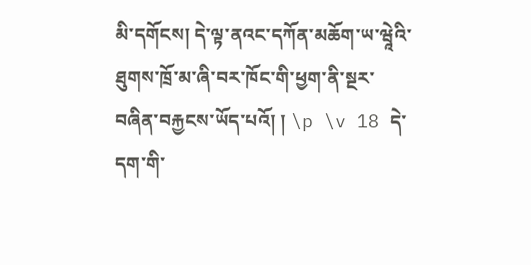མི་དགོངས། དེ་ལྟ་ནའང་དཀོན་མཆོག་ཡ་ཝཱེའི་ཐུགས་ཁྲོ་མ་ཞི་བར་ཁོང་གི་ཕྱག་ནི་སྔར་བཞིན་བརྐྱངས་ཡོད་པའོ། ། \p \v 18 དེ་དག་གི་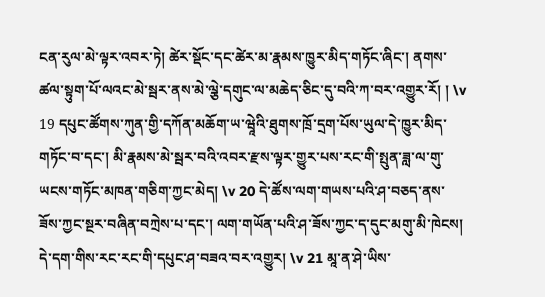ངན་རུལ་མེ་ལྟར་འབར་ཏེ། ཚེར་སྡོང་དང་ཚེར་མ་རྣམས་ཁྱུར་མིད་གཏོང་ཞིང་། ནགས་ཚལ་སྟུག་པོ་ལའང་མེ་སྦར་ནས་མེ་ལྕེ་དགུང་ལ་མཆེད་ཅིང་དུ་བའི་ཀ་བར་འགྱུར་རོ། ། \v 19 དཔུང་ཚོགས་ཀུན་གྱི་དཀོན་མཆོག་ཡ་ཝཱེའི་ཐུགས་ཁྲོ་དྲག་པོས་ཡུལ་དེ་ཁྱུར་མིད་གཏོང་བ་དང་། མི་རྣམས་མེ་སྦར་བའི་འབར་རྫས་ལྟར་གྱུར་པས་རང་གི་སྤུན་ཟླ་ལ་གུ་ཡངས་གཏོང་མཁན་གཅིག་ཀྱང་མེད། \v 20 དེ་ཚོས་ལག་གཡས་པའི་ཤ་བཅད་ནས་ཟོས་ཀྱང་སྔར་བཞིན་བཀྲེས་པ་དང་། ལག་གཡོན་པའི་ཤ་ཟོས་ཀྱང་ད་དུང་མགུ་མི་ཁེངས། དེ་དག་གིས་རང་རང་གི་དཔུང་ཤ་བཟའ་བར་འགྱུར། \v 21 མཱ་ན་ཤེ་ཡིས་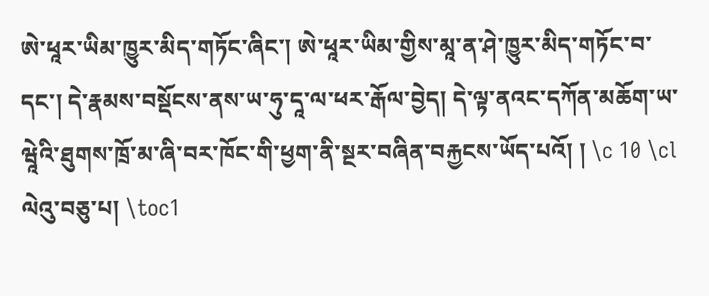ཨེ་ཕཱར་ཡིམ་ཁྱུར་མིད་གཏོང་ཞིང་། ཨེ་ཕཱར་ཡིམ་གྱིས་མཱ་ན་ཤེ་ཁྱུར་མིད་གཏོང་བ་དང་། དེ་རྣམས་བསྡོངས་ནས་ཡ་ཧུ་དཱ་ལ་ཕར་རྒོལ་བྱེད། དེ་ལྟ་ནའང་དཀོན་མཆོག་ཡ་ཝཱེའི་ཐུགས་ཁྲོ་མ་ཞི་བར་ཁོང་གི་ཕྱག་ནི་སྔར་བཞིན་བརྐྱངས་ཡོད་པའོ། ། \c 10 \cl ལེའུ་བཅུ་པ། \toc1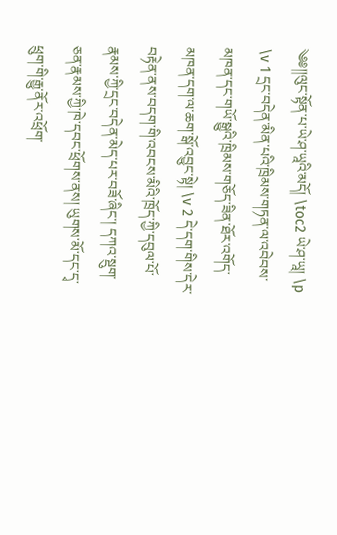༄༅།།ལུང་སྟོན་པ་ཡེ་ཤ་ཡཱའི་མདོ། \toc2 ཡེ་ཤ་ཡཱ། \p \v 1 དྲང་བདེན་མིན་པའི་ཁྲིམས་གཏན་ལ་འབེབས་མཁན་དང་གཡོ་སྒྱུའི་ཁྲིམས་གཅོད་ཟིན་ཐོར་འགོད་མཁན་དག་ལ་ཆག་སྒོ་འབྱུང་སྟེ། \v 2 དེ་དག་གིས་དེར་བརྟེན་ནས་བདག་གི་འབངས་མིའི་ཁྲོད་ཀྱི་དབུལ་པོ་རྣམས་ཀྱི་དྲང་བདེན་མེད་པར་བཟོ་ཞིང་། དཀའ་སྡུག་ཅན་རྣམས་ཀྱི་ཁེ་དབང་ཕྲོགས་ནས། ཡུགས་མོ་དང་དྭ་ཕྲུག་གི་རྒྱུ་ནོར་འཕྲོག་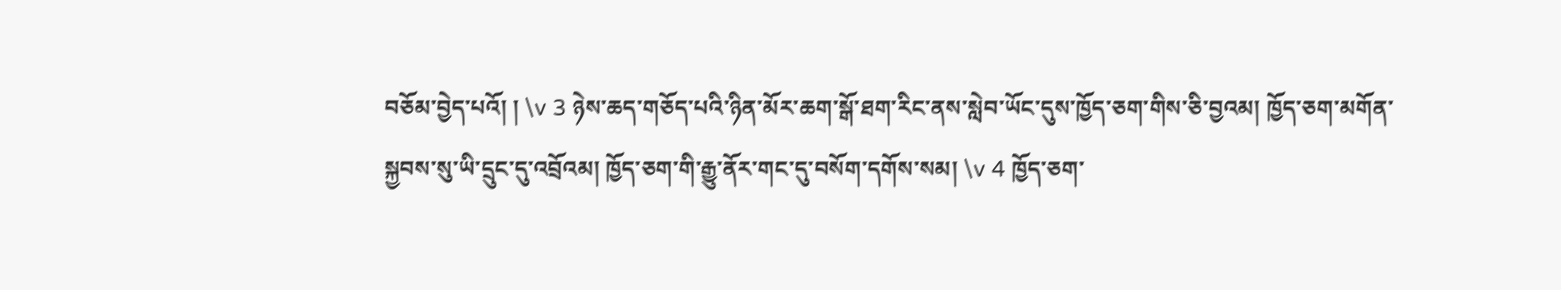བཅོམ་བྱེད་པའོ། ། \v 3 ཉེས་ཆད་གཅོད་པའི་ཉིན་མོར་ཆག་སྒོ་ཐག་རིང་ནས་སླེབ་ཡོང་དུས་ཁྱོད་ཅག་གིས་ཅི་བྱའམ། ཁྱོད་ཅག་མགོན་སྐྱབས་སུ་ཡི་དྲུང་དུ་འབྲོའམ། ཁྱོད་ཅག་གི་རྒྱུ་ནོར་གང་དུ་བསོག་དགོས་སམ། \v 4 ཁྱོད་ཅག་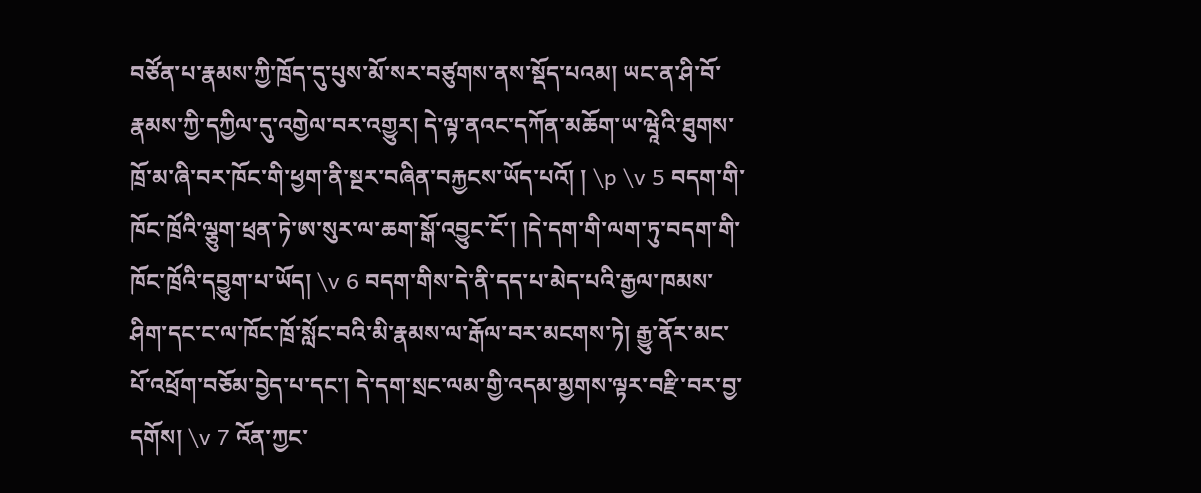བཙོན་པ་རྣམས་ཀྱི་ཁྲོད་དུ་པུས་མོ་སར་བཙུགས་ནས་སྡོད་པའམ། ཡང་ན་ཤི་བོ་རྣམས་ཀྱི་དཀྱིལ་དུ་འགྱེལ་བར་འགྱུར། དེ་ལྟ་ནའང་དཀོན་མཆོག་ཡ་ཝཱེའི་ཐུགས་ཁྲོ་མ་ཞི་བར་ཁོང་གི་ཕྱག་ནི་སྔར་བཞིན་བརྐྱངས་ཡོད་པའོ། ། \p \v 5 བདག་གི་ཁོང་ཁྲོའི་ལྕུག་ཕྲན་ཏེ་ཨ་སུར་ལ་ཆག་སྒོ་འབྱུང་ངོ་། །དེ་དག་གི་ལག་ཏུ་བདག་གི་ཁོང་ཁྲོའི་དབྱུག་པ་ཡོད། \v 6 བདག་གིས་དེ་ནི་དད་པ་མེད་པའི་རྒྱལ་ཁམས་ཤིག་དང་ང་ལ་ཁོང་ཁྲོ་སློང་བའི་མི་རྣམས་ལ་རྒོལ་བར་མངགས་ཏེ། རྒྱུ་ནོར་མང་པོ་འཕྲོག་བཅོམ་བྱེད་པ་དང་། དེ་དག་སྲང་ལམ་གྱི་འདམ་མྱགས་ལྟར་བརྫི་བར་བྱ་དགོས། \v 7 འོན་ཀྱང་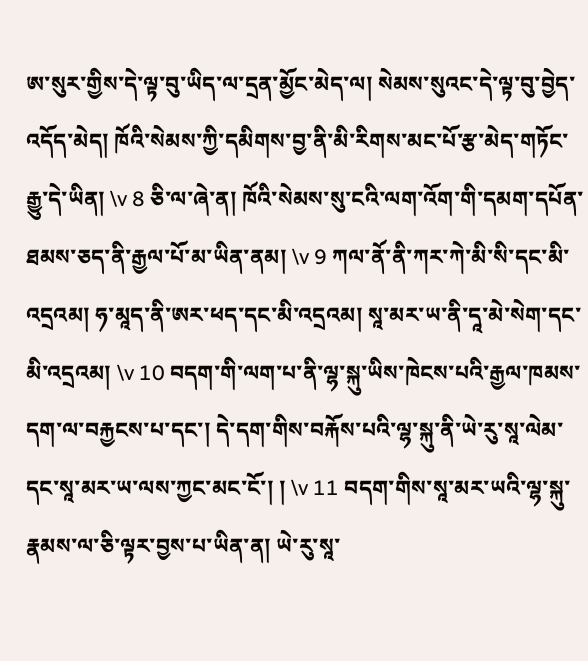ཨ་སུར་གྱིས་དེ་ལྟ་བུ་ཡིད་ལ་དྲན་མྱོང་མེད་ལ། སེམས་སུའང་དེ་ལྟ་བུ་བྱེད་འདོད་མེད། ཁོའི་སེམས་ཀྱི་དམིགས་བྱ་ནི་མི་རིགས་མང་པོ་རྩ་མེད་གཏོང་རྒྱུ་དེ་ཡིན། \v 8 ཅི་ལ་ཞེ་ན། ཁོའི་སེམས་སུ་ངའི་ལག་འོག་གི་དམག་དཔོན་ཐམས་ཅད་ནི་རྒྱལ་པོ་མ་ཡིན་ནམ། \v 9 ཀལ་ནོ་ནི་ཀར་ཀེ་མི་སི་དང་མི་འདྲའམ། ཧ་མཱད་ནི་ཨར་ཕད་དང་མི་འདྲའམ། སཱ་མར་ཡ་ནི་དཱ་མེ་སེག་དང་མི་འདྲའམ། \v 10 བདག་གི་ལག་པ་ནི་ལྷ་སྐུ་ཡིས་ཁེངས་པའི་རྒྱལ་ཁམས་དག་ལ་བརྐྱངས་པ་དང་། དེ་དག་གིས་བརྐོས་པའི་ལྷ་སྐུ་ནི་ཡེ་རུ་སཱ་ལེམ་དང་སཱ་མར་ཡ་ལས་ཀྱང་མང་ངོ་། ། \v 11 བདག་གིས་སཱ་མར་ཡའི་ལྷ་སྐུ་རྣམས་ལ་ཅི་ལྟར་བྱས་པ་ཡིན་ན། ཡེ་རུ་སཱ་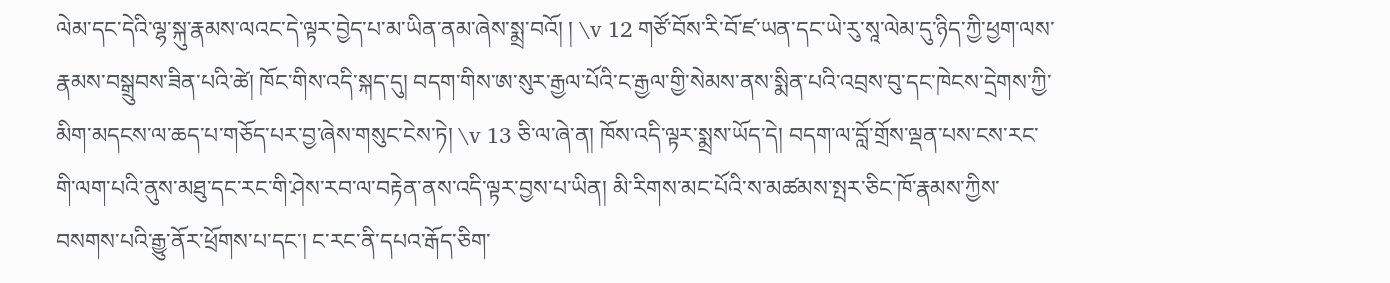ལེམ་དང་དེའི་ལྷ་སྐུ་རྣམས་ལའང་དེ་ལྟར་བྱེད་པ་མ་ཡིན་ནམ་ཞེས་སྨྲ་བའོ། ། \v 12 གཙོ་བོས་རི་བོ་ཛ་ཡན་དང་ཡེ་རུ་སཱ་ལེམ་དུ་ཉིད་ཀྱི་ཕྱག་ལས་རྣམས་བསྒྲུབས་ཟིན་པའི་ཚེ། ཁོང་གིས་འདི་སྐད་དུ། བདག་གིས་ཨ་སུར་རྒྱལ་པོའི་ང་རྒྱལ་གྱི་སེམས་ནས་སྨིན་པའི་འབྲས་བུ་དང་ཁེངས་དྲེགས་ཀྱི་མིག་མདངས་ལ་ཆད་པ་གཅོད་པར་བྱ་ཞེས་གསུང་ངེས་ཏེ། \v 13 ཅི་ལ་ཞེ་ན། ཁོས་འདི་ལྟར་སྨྲས་ཡོད་དེ། བདག་ལ་བློ་གྲོས་ལྡན་པས་ངས་རང་གི་ལག་པའི་ནུས་མཐུ་དང་རང་གི་ཤེས་རབ་ལ་བརྟེན་ནས་འདི་ལྟར་བྱས་པ་ཡིན། མི་རིགས་མང་པོའི་ས་མཚམས་སྤར་ཅིང་ཁོ་རྣམས་ཀྱིས་བསགས་པའི་རྒྱུ་ནོར་ཕྲོགས་པ་དང་། ང་རང་ནི་དཔའ་རྒོད་ཅིག་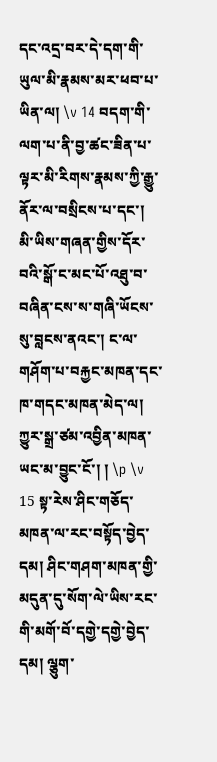དང་འདྲ་བར་དེ་དག་གི་ཡུལ་མི་རྣམས་མར་ཕབ་པ་ཡིན་ལ། \v 14 བདག་གི་ལག་པ་ནི་བྱ་ཚང་ཟིན་པ་ལྟར་མི་རིགས་རྣམས་ཀྱི་རྒྱུ་ནོར་ལ་བསྲིངས་པ་དང་། མི་ཡིས་གཞན་གྱིས་དོར་བའི་སྒོ་ང་མང་པོ་འཐུ་བ་བཞིན་ངས་ས་གཞི་ཡོངས་སུ་བླངས་ནའང་། ང་ལ་གཤོག་པ་བརྐྱང་མཁན་དང་ཁ་གདང་མཁན་མེད་ལ། ཀྱུར་སྒྲ་ཙམ་འབྱིན་མཁན་ཡང་མ་བྱུང་ངོ་། ། \p \v 15 སྟ་རེས་ཤིང་གཅོད་མཁན་ལ་རང་བསྟོད་བྱེད་དམ། ཤིང་གཤག་མཁན་གྱི་མདུན་དུ་སོག་ལེ་ཡིས་རང་གི་མགོ་བོ་དགྱེ་དགྱེ་བྱེད་དམ། ལྕུག་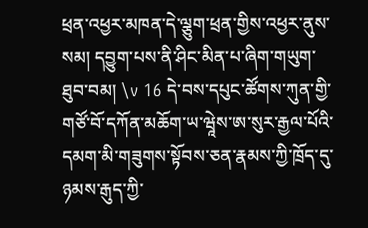ཕྲན་འཕྱར་མཁན་དེ་ལྕུག་ཕྲན་གྱིས་འཕྱར་ནུས་སམ། དབྱུག་པས་ནི་ཤིང་མིན་པ་ཞིག་གཡུག་ཐུབ་བམ། \v 16 དེ་བས་དཔུང་ཚོགས་ཀུན་གྱི་གཙོ་བོ་དཀོན་མཆོག་ཡ་ཝཱེས་ཨ་སུར་རྒྱལ་པོའི་དམག་མི་གཟུགས་སྟོབས་ཅན་རྣམས་ཀྱི་ཁྲོད་དུ་ཉམས་རྒུད་ཀྱི་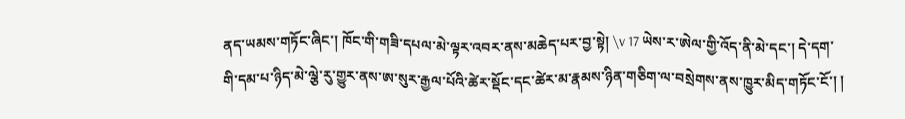ནད་ཡམས་གཏོང་ཞིང་། ཁོང་གི་གཟི་དཔལ་མེ་ལྟར་འབར་ནས་མཆེད་པར་བྱ་སྟེ། \v 17 ཡེས་ར་ཨེལ་གྱི་འོད་ནི་མེ་དང་། དེ་དག་གི་དམ་པ་ཉིད་མེ་ལྕེ་རུ་གྱུར་ནས་ཨ་སུར་རྒྱལ་པོའི་ཚེར་སྡོང་དང་ཚེར་མ་རྣམས་ཉིན་གཅིག་ལ་བསྲེགས་ནས་ཁྱུར་མིད་གཏོང་ངོ་། །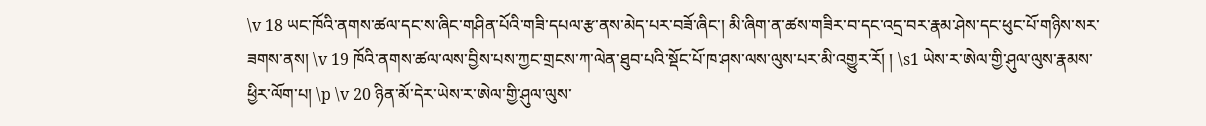\v 18 ཡང་ཁོའི་ནགས་ཚལ་དང་ས་ཞིང་གཤིན་པོའི་གཟི་དཔལ་རྩ་ནས་མེད་པར་བཟོ་ཞིང་། མི་ཞིག་ན་ཚས་གཟིར་བ་དང་འདྲ་བར་རྣམ་ཤེས་དང་ཕུང་པོ་གཉིས་སར་ཟགས་ནས། \v 19 ཁོའི་ནགས་ཚལ་ལས་བྱིས་པས་ཀྱང་གྲངས་ཀ་ལེན་ཐུབ་པའི་སྡོང་པོ་ཁ་ཤས་ལས་ལུས་པར་མི་འགྱུར་རོ། ། \s1 ཡེས་ར་ཨེལ་གྱི་ཤུལ་ལུས་རྣམས་ཕྱིར་ལོག་པ། \p \v 20 ཉིན་མོ་དེར་ཡེས་ར་ཨེལ་གྱི་ཤུལ་ལུས་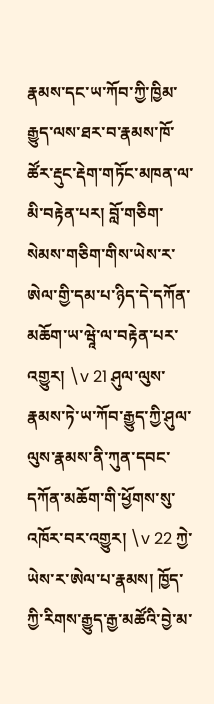རྣམས་དང་ཡ་ཀོབ་ཀྱི་ཁྱིམ་རྒྱུད་ལས་ཐར་བ་རྣམས་ཁོ་ཚོར་རྡུང་རྡེག་གཏོང་མཁན་ལ་མི་བརྟེན་པར། བློ་གཅིག་སེམས་གཅིག་གིས་ཡེས་ར་ཨེལ་གྱི་དམ་པ་ཉིད་དེ་དཀོན་མཆོག་ཡ་ཝཱེ་ལ་བརྟེན་པར་འགྱུར། \v 21 ཤུལ་ལུས་རྣམས་ཏེ་ཡ་ཀོབ་རྒྱུད་ཀྱི་ཤུལ་ལུས་རྣམས་ནི་ཀུན་དབང་དཀོན་མཆོག་གི་ཕྱོགས་སུ་འཁོར་བར་འགྱུར། \v 22 ཀྱེ་ཡེས་ར་ཨེལ་པ་རྣམས། ཁྱོད་ཀྱི་རིགས་རྒྱུད་རྒྱ་མཚོའི་བྱེ་མ་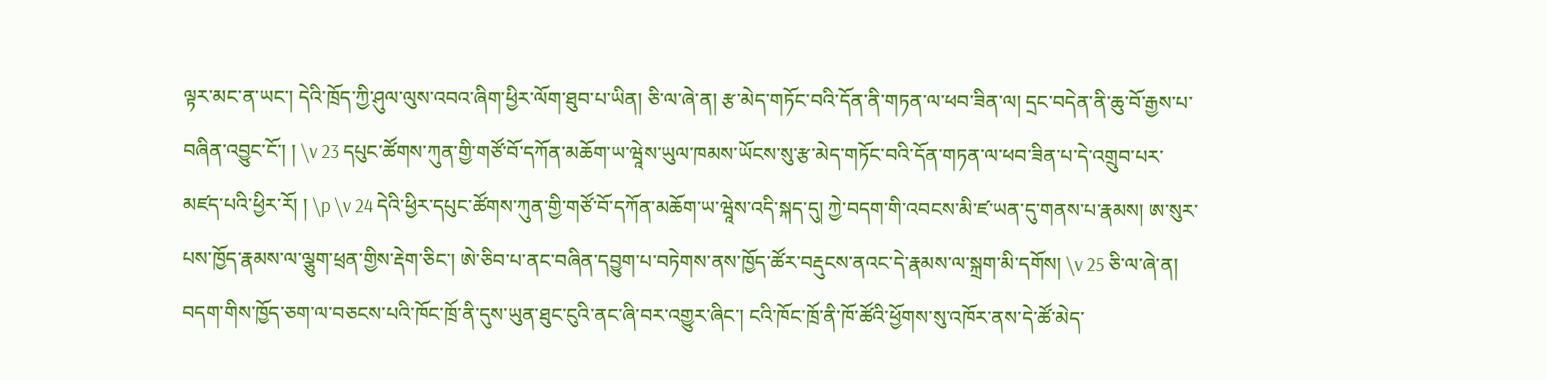ལྟར་མང་ན་ཡང་། དེའི་ཁྲོད་ཀྱི་ཤུལ་ལུས་འབའ་ཞིག་ཕྱིར་ལོག་ཐུབ་པ་ཡིན། ཅི་ལ་ཞེ་ན། རྩ་མེད་གཏོང་བའི་དོན་ནི་གཏན་ལ་ཕབ་ཟིན་ལ། དྲང་བདེན་ནི་ཆུ་བོ་རྒྱས་པ་བཞིན་འབྱུང་ངོ་། ། \v 23 དཔུང་ཚོགས་ཀུན་གྱི་གཙོ་བོ་དཀོན་མཆོག་ཡ་ཝཱེས་ཡུལ་ཁམས་ཡོངས་སུ་རྩ་མེད་གཏོང་བའི་དོན་གཏན་ལ་ཕབ་ཟིན་པ་དེ་འགྲུབ་པར་མཛད་པའི་ཕྱིར་རོ། ། \p \v 24 དེའི་ཕྱིར་དཔུང་ཚོགས་ཀུན་གྱི་གཙོ་བོ་དཀོན་མཆོག་ཡ་ཝཱེས་འདི་སྐད་དུ། ཀྱེ་བདག་གི་འབངས་མི་ཛ་ཡན་དུ་གནས་པ་རྣམས། ཨ་སུར་པས་ཁྱོད་རྣམས་ལ་ལྕུག་ཕྲན་གྱིས་རྡེག་ཅིང་། ཨེ་ཅིབ་པ་ནང་བཞིན་དབྱུག་པ་བཏེགས་ནས་ཁྱོད་ཚོར་བརྡུངས་ནའང་དེ་རྣམས་ལ་སྐྲག་མི་དགོས། \v 25 ཅི་ལ་ཞེ་ན། བདག་གིས་ཁྱོད་ཅག་ལ་བཅངས་པའི་ཁོང་ཁྲོ་ནི་དུས་ཡུན་ཐུང་ངུའི་ནང་ཞི་བར་འགྱུར་ཞིང་། ངའི་ཁོང་ཁྲོ་ནི་ཁོ་ཚོའི་ཕྱོགས་སུ་འཁོར་ནས་དེ་ཚོ་མེད་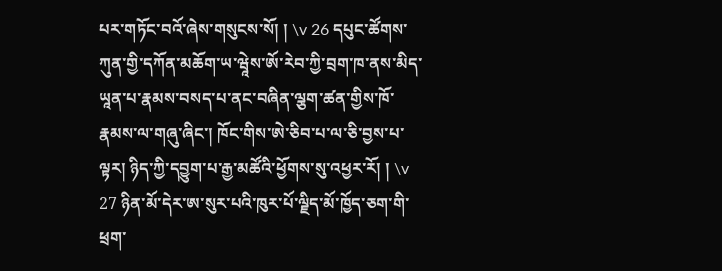པར་གཏོང་བའོ་ཞེས་གསུངས་སོ། ། \v 26 དཔུང་ཚོགས་ཀུན་གྱི་དཀོན་མཆོག་ཡ་ཝཱེས་ཨོ་རེབ་ཀྱི་བྲག་ཁ་ནས་མིད་ཡཱན་པ་རྣམས་བསད་པ་ནང་བཞིན་ལྕག་ཚན་གྱིས་ཁོ་རྣམས་ལ་གཞུ་ཞིང་། ཁོང་གིས་ཨེ་ཅིབ་པ་ལ་ཅི་བྱས་པ་ལྟར། ཉིད་ཀྱི་དབྱུག་པ་རྒྱ་མཚོའི་ཕྱོགས་སུ་འཕྱར་རོ། ། \v 27 ཉིན་མོ་དེར་ཨ་སུར་པའི་ཁུར་པོ་ལྗིད་མོ་ཁྱོད་ཅག་གི་ཕྲག་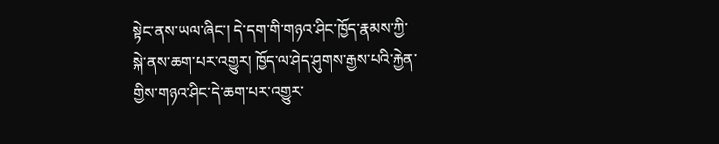སྟེང་ནས་ཡལ་ཞིང་། དེ་དག་གི་གཉའ་ཤིང་ཁྱོད་རྣམས་ཀྱི་སྐེ་ནས་ཆག་པར་འགྱུར། ཁྱོད་ལ་ཤེད་ཤུགས་རྒྱས་པའི་རྐྱེན་གྱིས་གཉའ་ཤིང་དེ་ཆག་པར་འགྱུར་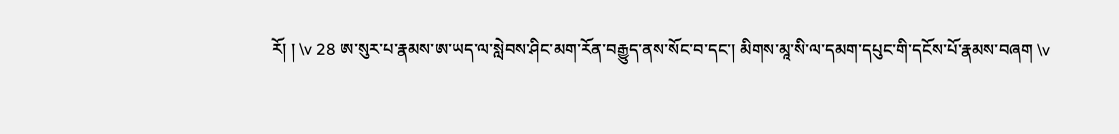རོ། ། \v 28 ཨ་སུར་པ་རྣམས་ཨ་ཡད་ལ་སླེབས་ཤིང་མག་རོན་བརྒྱུད་ནས་སོང་བ་དང་། མིགས་མཱ་སི་ལ་དམག་དཔུང་གི་དངོས་པོ་རྣམས་བཞག \v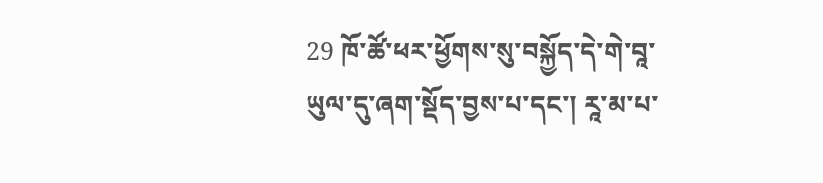29 ཁོ་ཚོ་ཕར་ཕྱོགས་སུ་བསྐྱོད་དེ་གེ་བཱ་ཡུལ་དུ་ཞག་སྡོད་བྱས་པ་དང་། རཱ་མ་པ་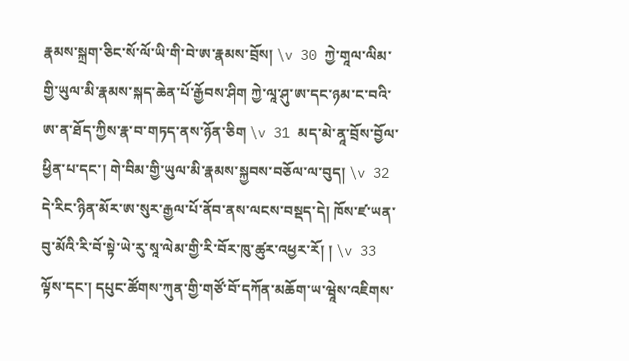རྣམས་སྐྲག་ཅིང་སོ་ལོ་ཡི་གི་བེ་ཨ་རྣམས་བྲོས། \v 30 ཀྱེ་གཱལ་ལིམ་གྱི་ཡུལ་མི་རྣམས་སྐད་ཆེན་པོ་རྒྱོབས་ཤིག ཀྱེ་ལཱ་ཤུ་ཨ་དང་ཉམ་ང་བའི་ཨ་ན་ཐོད་ཀྱིས་རྣ་བ་གཏད་ནས་ཉོན་ཅིག \v 31 མད་མེ་ནཱ་བྲོས་བྱོལ་ཕྱིན་པ་དང་། གེ་བིམ་གྱི་ཡུལ་མི་རྣམས་སྐྱབས་བཅོལ་ལ་བུད། \v 32 དེ་རིང་ཉིན་མོར་ཨ་སུར་རྒྱལ་པོ་ནོབ་ནས་ལངས་བསྡད་དེ། ཁོས་ཛ་ཡན་བུ་མོའི་རི་བོ་སྟེ་ཡེ་རུ་སཱ་ལེམ་གྱི་རི་བོར་ཁུ་ཚུར་འཕྱར་རོ། ། \v 33 ལྟོས་དང་། དཔུང་ཚོགས་ཀུན་གྱི་གཙོ་བོ་དཀོན་མཆོག་ཡ་ཝཱེས་འཇིགས་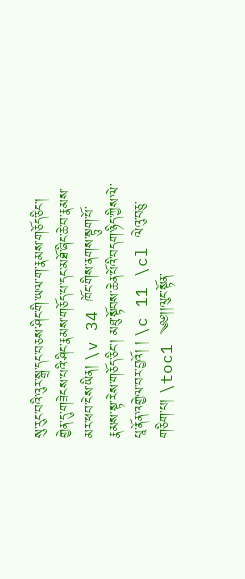སུ་རུང་བའི་འུར་སྒྲ་དང་བཅས་ཤིང་གི་ཡལ་ག་རྣམས་གཅོད་ཅིང་། གྱེན་དུ་གཟེངས་པའི་ཤིང་རྣམས་གཅོད་པ་དང་མཐོ་ཞིང་ཆེ་བ་རྣམས་མར་ཕབ་ངེས་ཡིན། \v 34 ཁོང་གིས་ནགས་སྟུག་པོ་རྣམས་སྟ་རེས་གཅོད་ཅིང་། མཐུ་སྟོབས་ཆེན་པོའི་བདག་ཉིད་ཀྱིས་ལེ་པཱ་ནོན་འགྱེལ་བར་བྱའོ། ། \c 11 \cl ལེའུ་བཅུ་གཅིག་པ། \toc1 ༄༅།།ལུང་སྟོན་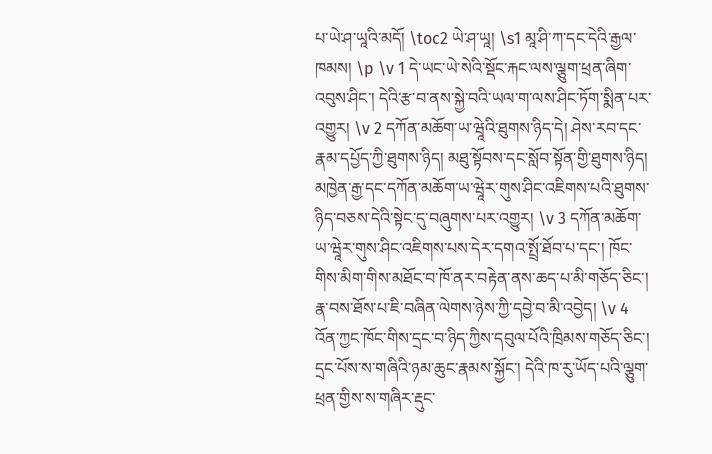པ་ཡེ་ཤ་ཡཱའི་མདོ། \toc2 ཡེ་ཤ་ཡཱ། \s1 མཱ་ཤི་ཀ་དང་དེའི་རྒྱལ་ཁམས། \p \v 1 དེ་ཡང་ཡེ་སེའི་སྡོང་རྐང་ལས་ལྕུག་ཕྲན་ཞིག་འབུས་ཤིང་། དེའི་རྩ་བ་ནས་སྐྱེ་བའི་ཡལ་ག་ལས་ཤིང་ཏོག་སྨིན་པར་འགྱུར། \v 2 དཀོན་མཆོག་ཡ་ཝཱེའི་ཐུགས་ཉིད་དེ། ཤེས་རབ་དང་རྣམ་དཔྱོད་ཀྱི་ཐུགས་ཉིད། མཐུ་སྟོབས་དང་སློབ་སྟོན་གྱི་ཐུགས་ཉིད། མཁྱེན་རྒྱ་དང་དཀོན་མཆོག་ཡ་ཝཱེར་གུས་ཤིང་འཇིགས་པའི་ཐུགས་ཉིད་བཅས་དེའི་སྟེང་དུ་བཞུགས་པར་འགྱུར། \v 3 དཀོན་མཆོག་ཡ་ཝཱེར་གུས་ཤིང་འཇིགས་པས་དེར་དགའ་སྤྲོ་ཐོབ་པ་དང་། ཁོང་གིས་མིག་གིས་མཐོང་བ་ཁོ་ནར་བརྟེན་ནས་ཆད་པ་མི་གཅོད་ཅིང་། རྣ་བས་ཐོས་པ་ཇི་བཞིན་ལེགས་ཉེས་ཀྱི་དབྱེ་བ་མི་འབྱེད། \v 4 འོན་ཀྱང་ཁོང་གིས་དྲང་བ་ཉིད་ཀྱིས་དབུལ་པོའི་ཁྲིམས་གཅོད་ཅིང་། དྲང་པོས་ས་གཞིའི་ཉམ་ཆུང་རྣམས་སྐྱོང་། དེའི་ཁ་རུ་ཡོད་པའི་ལྕུག་ཕྲན་གྱིས་ས་གཞིར་རྡུང་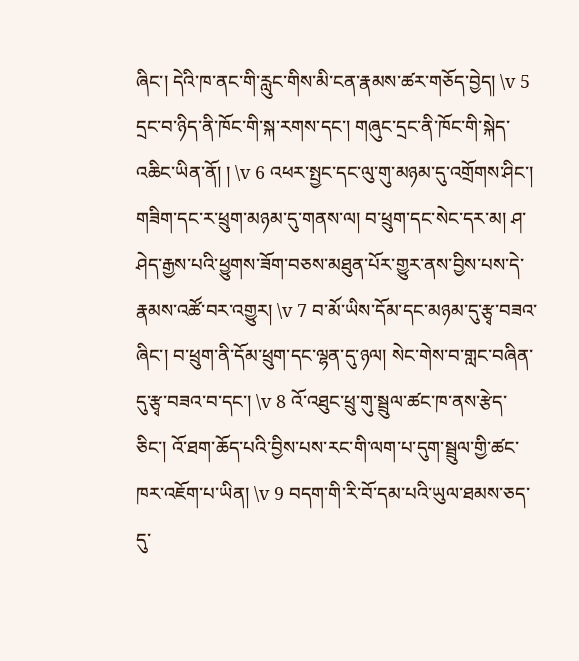ཞིང་། དེའི་ཁ་ནང་གི་རླུང་གིས་མི་ངན་རྣམས་ཚར་གཅོད་བྱེད། \v 5 དྲང་བ་ཉིད་ནི་ཁོང་གི་སྐ་རགས་དང་། གཞུང་དྲང་ནི་ཁོང་གི་སྐེད་འཆིང་ཡིན་ནོ། ། \v 6 འཕར་སྤྱང་དང་ལུ་གུ་མཉམ་དུ་འགྲོགས་ཤིང་། གཟིག་དང་ར་ཕྲུག་མཉམ་དུ་གནས་ལ། བ་ཕྲུག་དང་སེང་དར་མ། ཤ་ཤེད་རྒྱས་པའི་ཕྱུགས་ཟོག་བཅས་མཐུན་པོར་གྱུར་ནས་བྱིས་པས་དེ་རྣམས་འཚོ་བར་འགྱུར། \v 7 བ་མོ་ཡིས་དོམ་དང་མཉམ་དུ་རྩྭ་བཟའ་ཞིང་། བ་ཕྲུག་ནི་དོམ་ཕྲུག་དང་ལྷན་དུ་ཉལ། སེང་གེས་བ་གླང་བཞིན་དུ་རྩྭ་བཟའ་བ་དང་། \v 8 འོ་འཐུང་ཕྲུ་གུ་སྦྲུལ་ཚང་ཁ་ནས་རྩེད་ཅིང་། འོ་ཐག་ཆོད་པའི་བྱིས་པས་རང་གི་ལག་པ་དུག་སྦྲུལ་གྱི་ཚང་ཁར་འཇོག་པ་ཡིན། \v 9 བདག་གི་རི་བོ་དམ་པའི་ཡུལ་ཐམས་ཅད་དུ་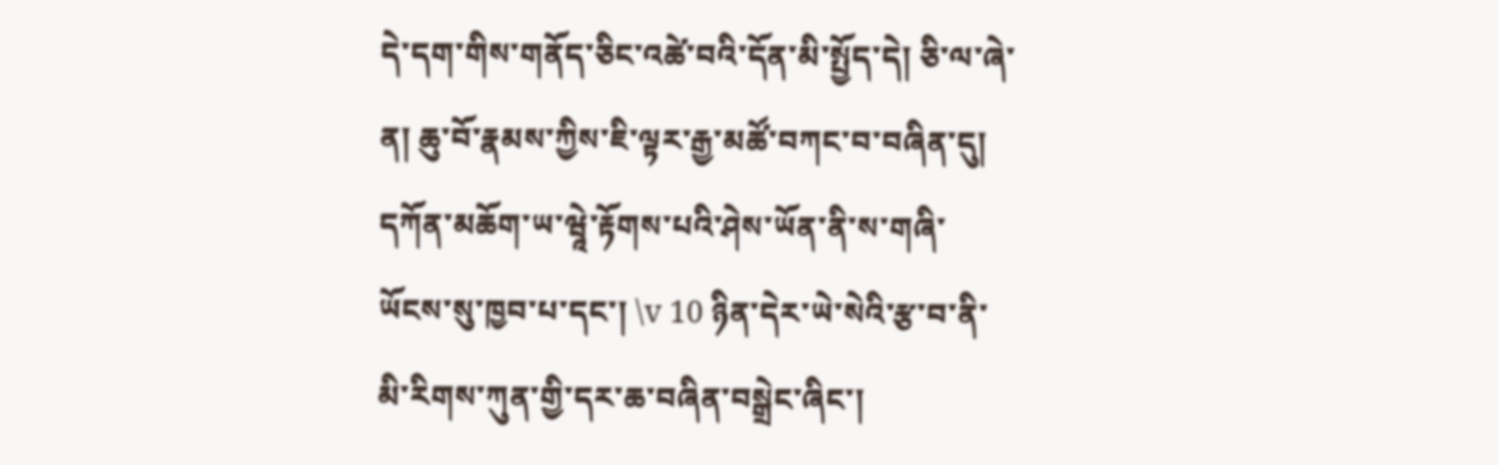དེ་དག་གིས་གནོད་ཅིང་འཚེ་བའི་དོན་མི་སྤྱོད་དེ། ཅི་ལ་ཞེ་ན། ཆུ་བོ་རྣམས་ཀྱིས་ཇི་ལྟར་རྒྱ་མཚོ་བཀང་བ་བཞིན་དུ། དཀོན་མཆོག་ཡ་ཝཱེ་རྟོགས་པའི་ཤེས་ཡོན་ནི་ས་གཞི་ཡོངས་སུ་ཁྱབ་པ་དང་། \v 10 ཉིན་དེར་ཡེ་སེའི་རྩ་བ་ནི་མི་རིགས་ཀུན་གྱི་དར་ཆ་བཞིན་བསྒྲེང་ཞིང་།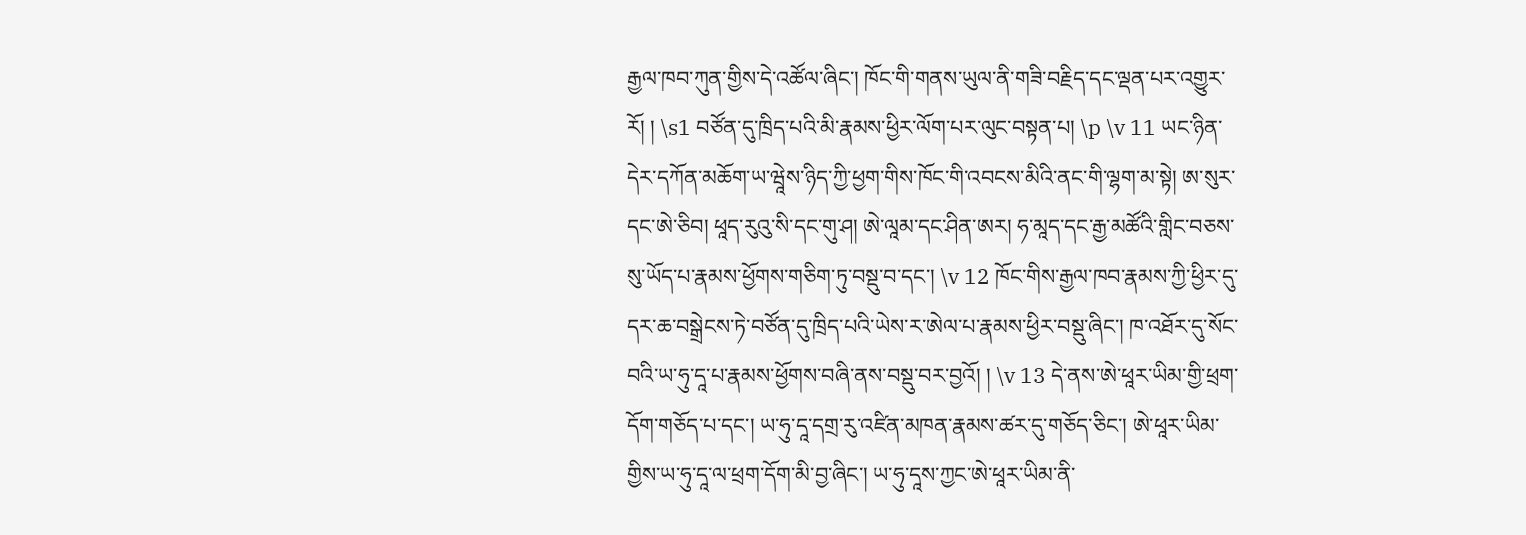རྒྱལ་ཁབ་ཀུན་གྱིས་དེ་འཚོལ་ཞིང་། ཁོང་གི་གནས་ཡུལ་ནི་གཟི་བརྗིད་དང་ལྡན་པར་འགྱུར་རོ། ། \s1 བཙོན་དུ་ཁྲིད་པའི་མི་རྣམས་ཕྱིར་ལོག་པར་ལུང་བསྟན་པ། \p \v 11 ཡང་ཉིན་དེར་དཀོན་མཆོག་ཡ་ཝཱེས་ཉིད་ཀྱི་ཕྱག་གིས་ཁོང་གི་འབངས་མིའི་ནང་གི་ལྷག་མ་སྟེ། ཨ་སུར་དང་ཨེ་ཅིབ། ཕཱད་རུའུ་སི་དང་གུ་ཤ། ཨེ་ལཱམ་དང་ཤིན་ཨར། ཧ་མཱད་དང་རྒྱ་མཚོའི་གླིང་བཅས་སུ་ཡོད་པ་རྣམས་ཕྱོགས་གཅིག་ཏུ་བསྡུ་བ་དང་། \v 12 ཁོང་གིས་རྒྱལ་ཁབ་རྣམས་ཀྱི་ཕྱིར་དུ་དར་ཆ་བསྒྲེངས་ཏེ་བཙོན་དུ་ཁྲིད་པའི་ཡེས་ར་ཨེལ་པ་རྣམས་ཕྱིར་བསྡུ་ཞིང་། ཁ་འཐོར་དུ་སོང་བའི་ཡ་ཧུ་དཱ་པ་རྣམས་ཕྱོགས་བཞི་ནས་བསྡུ་བར་བྱའོ། ། \v 13 དེ་ནས་ཨེ་ཕཱར་ཡིམ་གྱི་ཕྲག་དོག་གཅོད་པ་དང་། ཡ་ཧུ་དཱ་དགྲ་རུ་འཛིན་མཁན་རྣམས་ཚར་དུ་གཅོད་ཅིང་། ཨེ་ཕཱར་ཡིམ་གྱིས་ཡ་ཧུ་དཱ་ལ་ཕྲག་དོག་མི་བྱ་ཞིང་། ཡ་ཧུ་དཱས་ཀྱང་ཨེ་ཕཱར་ཡིམ་ནི་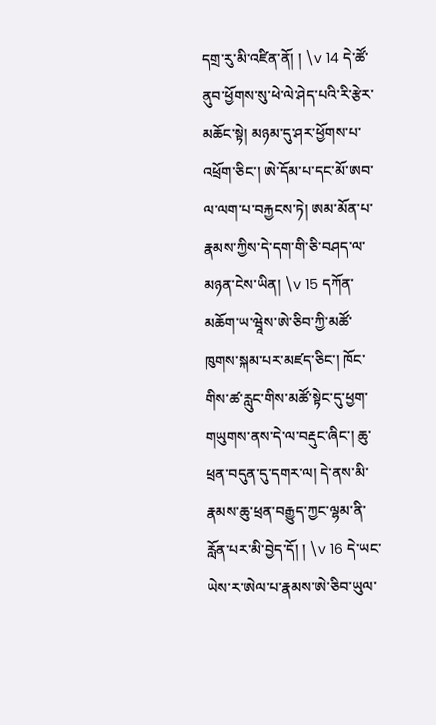དགྲ་རུ་མི་འཛིན་ནོ། ། \v 14 དེ་ཚོ་ནུབ་ཕྱོགས་སུ་ཕེ་ལེ་ཤེད་པའི་རི་རྩེར་མཆོང་སྟེ། མཉམ་དུ་ཤར་ཕྱོགས་པ་འཕྲོག་ཅིང་། ཨེ་དོམ་པ་དང་མོ་ཨབ་ལ་ལག་པ་བརྐྱངས་ཏེ། ཨམ་མོན་པ་རྣམས་ཀྱིས་དེ་དག་གི་ཅི་བཤད་ལ་མཉན་ངེས་ཡིན། \v 15 དཀོན་མཆོག་ཡ་ཝཱེས་ཨེ་ཅིབ་ཀྱི་མཚོ་ཁུགས་སྐམ་པར་མཛད་ཅིང་། ཁོང་གིས་ཚ་རླུང་གིས་མཚོ་སྟེང་དུ་ཕྱག་གཡུགས་ནས་དེ་ལ་བརྡུང་ཞིང་། ཆུ་ཕྲན་བདུན་དུ་དགར་ལ། དེ་ནས་མི་རྣམས་ཆུ་ཕྲན་བརྒྱུད་ཀྱང་ལྷམ་ནི་རློན་པར་མི་བྱེད་དོ། ། \v 16 དེ་ཡང་ཡེས་ར་ཨེལ་པ་རྣམས་ཨེ་ཅིབ་ཡུལ་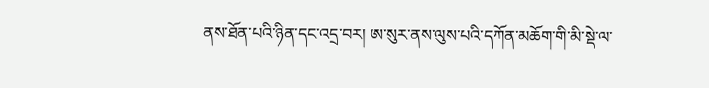ནས་ཐོན་པའི་ཉིན་དང་འདྲ་བར། ཨ་སུར་ནས་ལུས་པའི་དཀོན་མཆོག་གི་མི་སྡེ་ལ་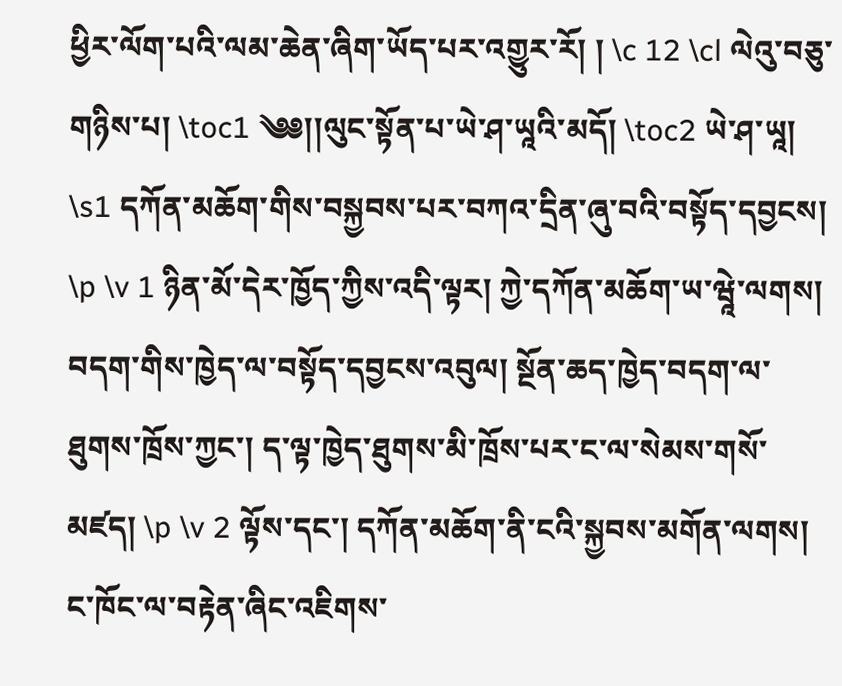ཕྱིར་ལོག་པའི་ལམ་ཆེན་ཞིག་ཡོད་པར་འགྱུར་རོ། ། \c 12 \cl ལེའུ་བཅུ་གཉིས་པ། \toc1 ༄༅།།ལུང་སྟོན་པ་ཡེ་ཤ་ཡཱའི་མདོ། \toc2 ཡེ་ཤ་ཡཱ། \s1 དཀོན་མཆོག་གིས་བསྐྱབས་པར་བཀའ་དྲིན་ཞུ་བའི་བསྟོད་དབྱངས། \p \v 1 ཉིན་མོ་དེར་ཁྱོད་ཀྱིས་འདི་ལྟར། ཀྱེ་དཀོན་མཆོག་ཡ་ཝཱེ་ལགས། བདག་གིས་ཁྱེད་ལ་བསྟོད་དབྱངས་འབུལ། སྔོན་ཆད་ཁྱེད་བདག་ལ་ཐུགས་ཁྲོས་ཀྱང་། ད་ལྟ་ཁྱེད་ཐུགས་མི་ཁྲོས་པར་ང་ལ་སེམས་གསོ་མཛད། \p \v 2 ལྟོས་དང་། དཀོན་མཆོག་ནི་ངའི་སྐྱབས་མགོན་ལགས། ང་ཁོང་ལ་བརྟེན་ཞིང་འཇིགས་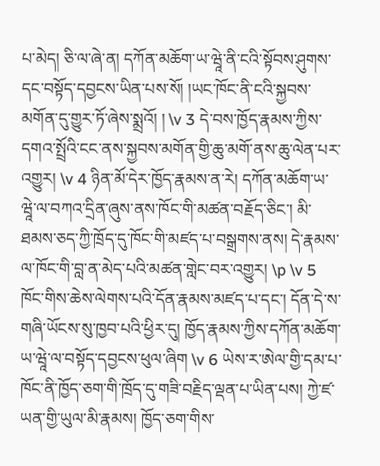པ་མེད། ཅི་ལ་ཞེ་ན། དཀོན་མཆོག་ཡ་ཝཱེ་ནི་ངའི་སྟོབས་ཤུགས་དང་བསྟོད་དབྱངས་ཡིན་པས་སོ། །ཡང་ཁོང་ནི་ངའི་སྐྱབས་མགོན་དུ་གྱུར་ཏོ་ཞེས་སྨྲའོ། ། \v 3 དེ་བས་ཁྱོད་རྣམས་ཀྱིས་དགའ་སྤྲོའི་ངང་ནས་སྐྱབས་མགོན་གྱི་ཆུ་མགོ་ནས་ཆུ་ལེན་པར་འགྱུར། \v 4 ཉིན་མོ་དེར་ཁྱོད་རྣམས་ན་རེ། དཀོན་མཆོག་ཡ་ཝཱེ་ལ་བཀའ་དྲིན་ཞུས་ནས་ཁོང་གི་མཚན་བརྗོད་ཅིང་། མི་ཐམས་ཅད་ཀྱི་ཁྲོད་དུ་ཁོང་གི་མཛད་པ་བསྒྲགས་ནས། དེ་རྣམས་ལ་ཁོང་གི་བླ་ན་མེད་པའི་མཚན་གླེང་བར་འགྱུར། \p \v 5 ཁོང་གིས་ཆེས་ལེགས་པའི་དོན་རྣམས་མཛད་པ་དང་། དོན་དེ་ས་གཞི་ཡོངས་སུ་ཁྱབ་པའི་ཕྱིར་དུ། ཁྱོད་རྣམས་ཀྱིས་དཀོན་མཆོག་ཡ་ཝཱེ་ལ་བསྟོད་དབྱངས་ཕུལ་ཞིག \v 6 ཡེས་ར་ཨེལ་གྱི་དམ་པ་ཁོང་ནི་ཁྱོད་ཅག་གི་ཁྲོད་དུ་གཟི་བརྗིད་ལྡན་པ་ཡིན་པས། ཀྱེ་ཛ་ཡན་གྱི་ཡུལ་མི་རྣམས། ཁྱོད་ཅག་གིས་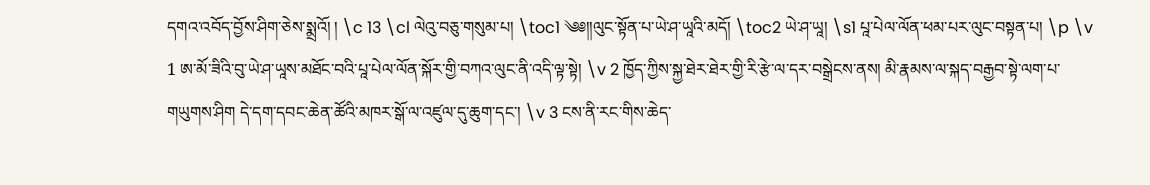དགའ་འབོད་བྱོས་ཤིག་ཅེས་སྨྲའོ། ། \c 13 \cl ལེའུ་བཅུ་གསུམ་པ། \toc1 ༄༅།།ལུང་སྟོན་པ་ཡེ་ཤ་ཡཱའི་མདོ། \toc2 ཡེ་ཤ་ཡཱ། \s1 པཱ་པེལ་ལོན་ཕམ་པར་ལུང་བསྟན་པ། \p \v 1 ཨ་མོ་ཟིའི་བུ་ཡེ་ཤ་ཡཱས་མཐོང་བའི་པཱ་པེལ་ལོན་སྐོར་གྱི་བཀའ་ལུང་ནི་འདི་ལྟ་སྟེ། \v 2 ཁྱོད་ཀྱིས་སྐྱ་ཐེར་ཐེར་གྱི་རི་རྩེ་ལ་དར་བསྒྲེངས་ནས། མི་རྣམས་ལ་སྐད་བརྒྱབ་སྟེ་ལག་པ་གཡུགས་ཤིག དེ་དག་དབང་ཆེན་ཚོའི་མཁར་སྒོ་ལ་འཛུལ་དུ་ཆུག་དང་། \v 3 ངས་ནི་རང་གིས་ཆེད་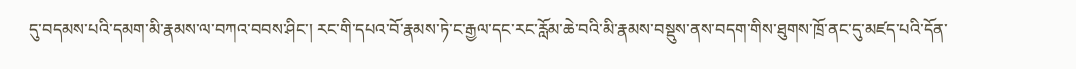དུ་བདམས་པའི་དམག་མི་རྣམས་ལ་བཀའ་བབས་ཤིང་། རང་གི་དཔའ་བོ་རྣམས་ཏེ་ང་རྒྱལ་དང་རང་རློམ་ཆེ་བའི་མི་རྣམས་བསྡུས་ནས་བདག་གིས་ཐུགས་ཁྲོ་ནང་དུ་མཛད་པའི་དོན་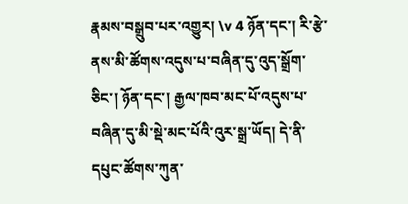རྣམས་བསྒྲུབ་པར་འགྱུར། \v 4 ཉོན་དང་། རི་རྩེ་ནས་མི་ཚོགས་འདུས་པ་བཞིན་དུ་འུད་སྒྲོག་ཅིང་། ཉོན་དང་། རྒྱལ་ཁབ་མང་པོ་འདུས་པ་བཞིན་དུ་མི་སྡེ་མང་པོའི་འུར་སྒྲ་ཡོད། དེ་ནི་དཔུང་ཚོགས་ཀུན་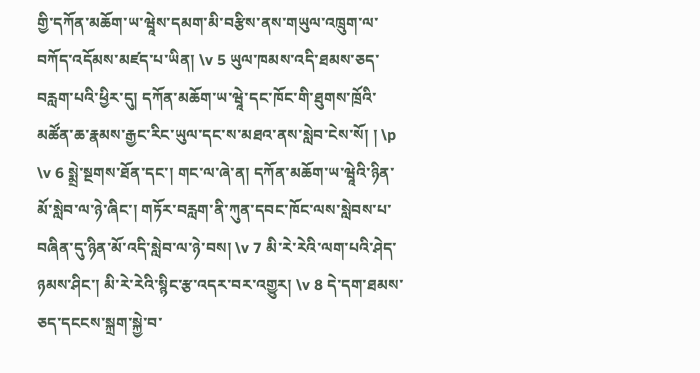གྱི་དཀོན་མཆོག་ཡ་ཝཱེས་དམག་མི་བརྩིས་ནས་གཡུལ་འཁྲུག་ལ་བཀོད་འདོམས་མཛད་པ་ཡིན། \v 5 ཡུལ་ཁམས་འདི་ཐམས་ཅད་བརླག་པའི་ཕྱིར་དུ། དཀོན་མཆོག་ཡ་ཝཱེ་དང་ཁོང་གི་ཐུགས་ཁྲོའི་མཚོན་ཆ་རྣམས་རྒྱང་རིང་ཡུལ་དང་ས་མཐའ་ནས་སླེབ་ངེས་སོ། ། \p \v 6 སྨྲེ་སྔགས་ཐོན་དང་། གང་ལ་ཞེ་ན། དཀོན་མཆོག་ཡ་ཝཱེའི་ཉིན་མོ་སླེབ་ལ་ཉེ་ཞིང་། གཏོར་བརླག་ནི་ཀུན་དབང་ཁོང་ལས་སླེབས་པ་བཞིན་དུ་ཉིན་མོ་འདི་སླེབ་ལ་ཉེ་བས། \v 7 མི་རེ་རེའི་ལག་པའི་ཤེད་ཉམས་ཤིང་། མི་རེ་རེའི་སྙིང་རྩ་འདར་བར་འགྱུར། \v 8 དེ་དག་ཐམས་ཅད་དངངས་སྐྲག་སྐྱེ་བ་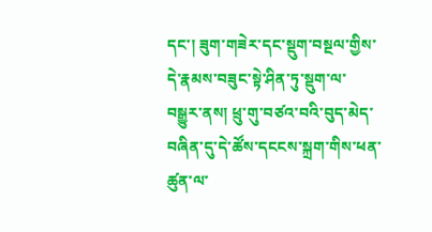དང་། ཟུག་གཟེར་དང་སྡུག་བསྔལ་གྱིས་དེ་རྣམས་བཟུང་སྟེ་ཤིན་ཏུ་སྡུག་ལ་བསྒྱུར་ནས། ཕྲུ་གུ་བཙའ་བའི་བུད་མེད་བཞིན་དུ་དེ་ཚོས་དངངས་སྐྲག་གིས་ཕན་ཚུན་ལ་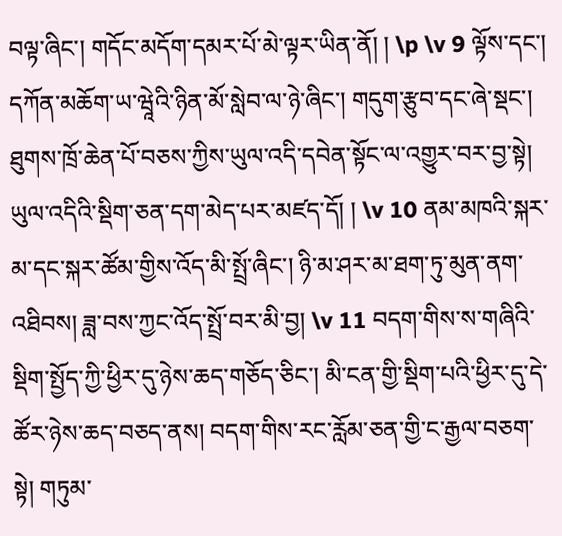བལྟ་ཞིང་། གདོང་མདོག་དམར་པོ་མེ་ལྟར་ཡིན་ནོ། ། \p \v 9 ལྟོས་དང་། དཀོན་མཆོག་ཡ་ཝཱེའི་ཉིན་མོ་སླེབ་ལ་ཉེ་ཞིང་། གདུག་རྩུབ་དང་ཞེ་སྡང་། ཐུགས་ཁྲོ་ཆེན་པོ་བཅས་ཀྱིས་ཡུལ་འདི་དབེན་སྟོང་ལ་འགྱུར་བར་བྱ་སྟེ། ཡུལ་འདིའི་སྡིག་ཅན་དག་མེད་པར་མཛད་དོ། ། \v 10 ནམ་མཁའི་སྐར་མ་དང་སྐར་ཚོམ་གྱིས་འོད་མི་སྤྲོ་ཞིང་། ཉི་མ་ཤར་མ་ཐག་ཏུ་མུན་ནག་འཐིབས། ཟླ་བས་ཀྱང་འོད་སྤྲོ་བར་མི་བྱ། \v 11 བདག་གིས་ས་གཞིའི་སྡིག་སྤྱོད་ཀྱི་ཕྱིར་དུ་ཉེས་ཆད་གཅོད་ཅིང་། མི་ངན་གྱི་སྡིག་པའི་ཕྱིར་དུ་དེ་ཚོར་ཉེས་ཆད་བཅད་ནས། བདག་གིས་རང་རློམ་ཅན་གྱི་ང་རྒྱལ་བཅག་སྟེ། གཏུམ་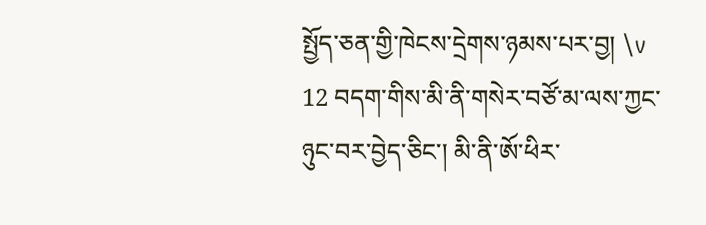སྤྱོད་ཅན་གྱི་ཁེངས་དྲེགས་ཉམས་པར་བྱ། \v 12 བདག་གིས་མི་ནི་གསེར་བཙོ་མ་ལས་ཀྱང་ཉུང་བར་བྱེད་ཅིང་། མི་ནི་ཨོ་ཕིར་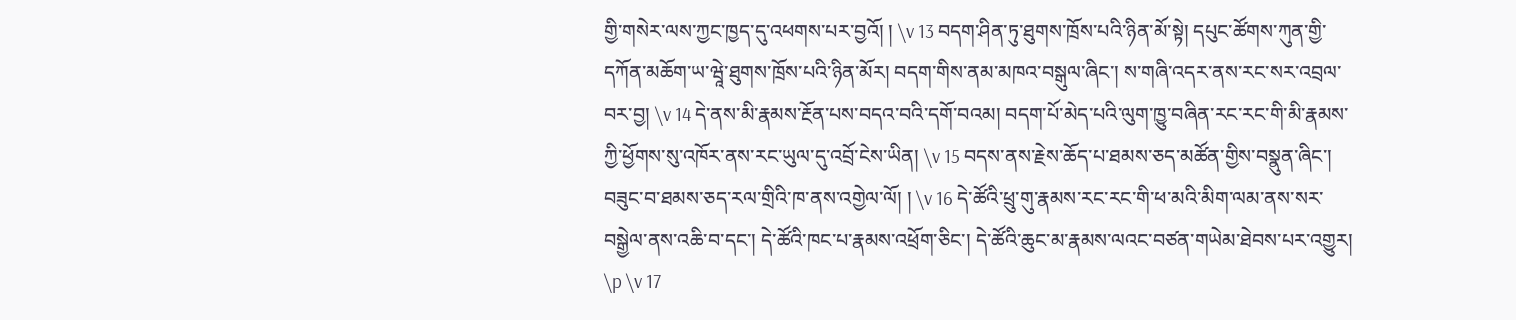གྱི་གསེར་ལས་ཀྱང་ཁྱད་དུ་འཕགས་པར་བྱའོ། ། \v 13 བདག་ཤིན་ཏུ་ཐུགས་ཁྲོས་པའི་ཉིན་མོ་སྟེ། དཔུང་ཚོགས་ཀུན་གྱི་དཀོན་མཆོག་ཡ་ཝཱེ་ཐུགས་ཁྲོས་པའི་ཉིན་མོར། བདག་གིས་ནམ་མཁའ་བསྒུལ་ཞིང་། ས་གཞི་འདར་ནས་རང་སར་འབྲལ་བར་བྱ། \v 14 དེ་ནས་མི་རྣམས་རྔོན་པས་བདའ་བའི་དགོ་བའམ། བདག་པོ་མེད་པའི་ལུག་ཁྱུ་བཞིན་རང་རང་གི་མི་རྣམས་ཀྱི་ཕྱོགས་སུ་འཁོར་ནས་རང་ཡུལ་དུ་འབྲོ་ངེས་ཡིན། \v 15 བདས་ནས་རྗེས་ཆོད་པ་ཐམས་ཅད་མཚོན་གྱིས་བསྣུན་ཞིང་། བཟུང་བ་ཐམས་ཅད་རལ་གྲིའི་ཁ་ནས་འགྱེལ་ལོ། ། \v 16 དེ་ཚོའི་ཕྲུ་གུ་རྣམས་རང་རང་གི་ཕ་མའི་མིག་ལམ་ནས་སར་བསྒྱེལ་ནས་འཆི་བ་དང་། དེ་ཚོའི་ཁང་པ་རྣམས་འཕྲོག་ཅིང་། དེ་ཚོའི་ཆུང་མ་རྣམས་ལའང་བཙན་གཡེམ་ཐེབས་པར་འགྱུར། \p \v 17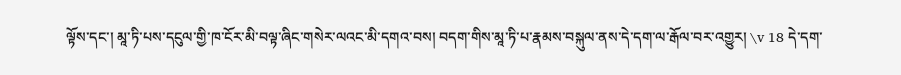ལྟོས་དང་། མཱ་ཏི་པས་དངུལ་གྱི་ཁ་ངོར་མི་བལྟ་ཞིང་གསེར་ལའང་མི་དགའ་བས། བདག་གིས་མཱ་ཏི་པ་རྣམས་བསྐུལ་ནས་དེ་དག་ལ་རྒོལ་བར་འགྱུར། \v 18 དེ་དག་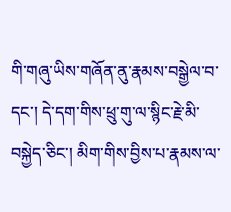གི་གཞུ་ཡིས་གཞོན་ནུ་རྣམས་བསྒྱེལ་བ་དང་། དེ་དག་གིས་ཕྲུ་གུ་ལ་སྙིང་རྗེ་མི་བསྐྱེད་ཅིང་། མིག་གིས་བྱིས་པ་རྣམས་ལ་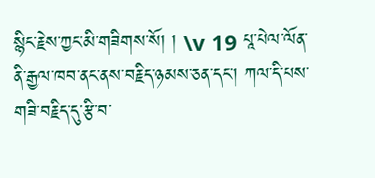སྙིང་རྗེས་ཀྱང་མི་གཟིགས་སོ། ། \v 19 པཱ་པེལ་ལོན་ནི་རྒྱལ་ཁབ་ནང་ནས་བརྗིད་ཉམས་ཅན་དང་། ཀལ་དི་པས་གཟི་བརྗིད་དུ་རྩི་བ་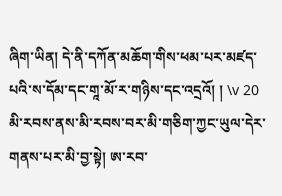ཞིག་ཡིན། དེ་ནི་དཀོན་མཆོག་གིས་ཕམ་པར་མཛད་པའི་ས་དོམ་དང་གཱ་མོ་ར་གཉིས་དང་འདྲའོ། ། \v 20 མི་རབས་ནས་མི་རབས་བར་མི་གཅིག་ཀྱང་ཡུལ་དེར་གནས་པར་མི་བྱ་སྟེ། ཨ་རབ་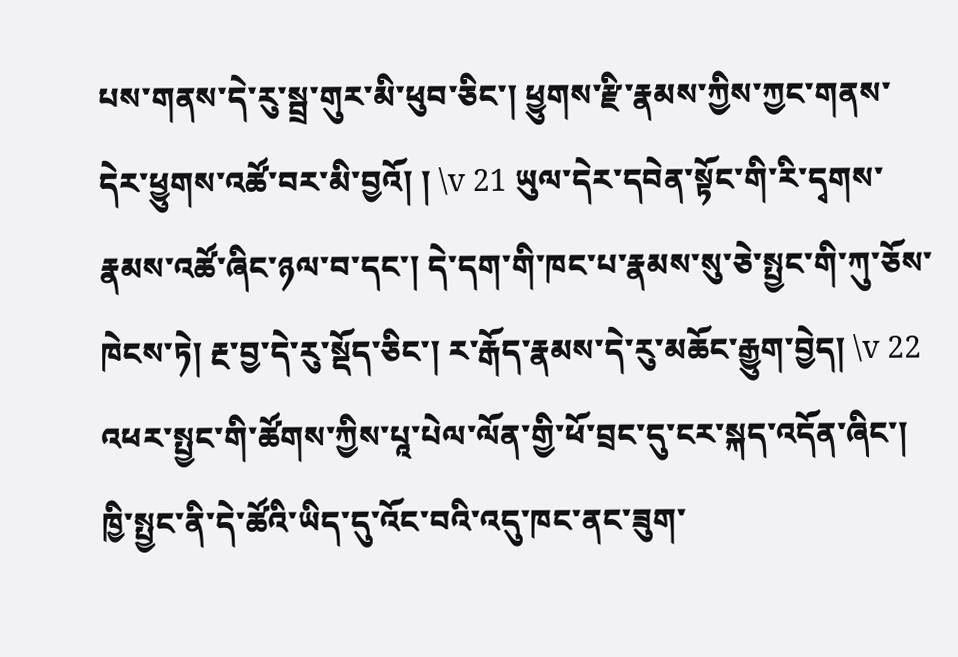པས་གནས་དེ་རུ་སྦྲ་གུར་མི་ཕུབ་ཅིང་། ཕྱུགས་རྫི་རྣམས་ཀྱིས་ཀྱང་གནས་དེར་ཕྱུགས་འཚོ་བར་མི་བྱའོ། ། \v 21 ཡུལ་དེར་དབེན་སྟོང་གི་རི་དྭགས་རྣམས་འཚོ་ཞིང་ཉལ་བ་དང་། དེ་དག་གི་ཁང་པ་རྣམས་སུ་ཅེ་སྤྱང་གི་ཀུ་ཅོས་ཁེངས་ཏེ། རྔ་བྱ་དེ་རུ་སྡོད་ཅིང་། ར་རྒོད་རྣམས་དེ་རུ་མཆོང་རྒྱུག་བྱེད། \v 22 འཕར་སྤྱང་གི་ཚོགས་ཀྱིས་པཱ་པེལ་ལོན་གྱི་ཕོ་བྲང་དུ་ངར་སྐད་འདོན་ཞིང་། ཁྱི་སྤྱང་ནི་དེ་ཚོའི་ཡིད་དུ་འོང་བའི་འདུ་ཁང་ནང་ཟུག་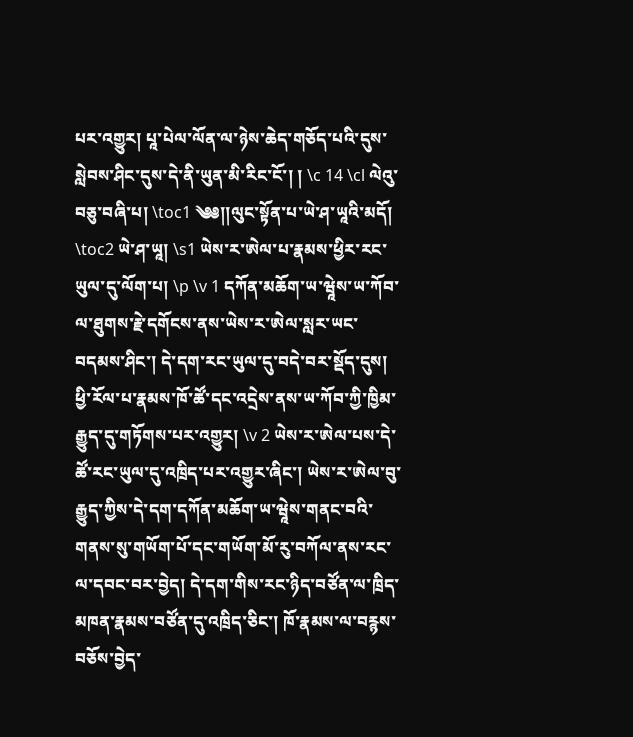པར་འགྱུར། པཱ་པེལ་ལོན་ལ་ཉེས་ཆེད་གཅོད་པའི་དུས་སླེབས་ཤིང་དུས་དེ་ནི་ཡུན་མི་རིང་ངོ་། ། \c 14 \cl ལེའུ་བཅུ་བཞི་པ། \toc1 ༄༅།།ལུང་སྟོན་པ་ཡེ་ཤ་ཡཱའི་མདོ། \toc2 ཡེ་ཤ་ཡཱ། \s1 ཡེས་ར་ཨེལ་པ་རྣམས་ཕྱིར་རང་ཡུལ་དུ་ལོག་པ། \p \v 1 དཀོན་མཆོག་ཡ་ཝཱེས་ཡ་ཀོབ་ལ་ཐུགས་རྗེ་དགོངས་ནས་ཡེས་ར་ཨེལ་སླར་ཡང་བདམས་ཤིང་། དེ་དག་རང་ཡུལ་དུ་བདེ་བར་སྡོད་དུས། ཕྱི་རོལ་པ་རྣམས་ཁོ་ཚོ་དང་འདྲེས་ནས་ཡ་ཀོབ་ཀྱི་ཁྱིམ་རྒྱུད་དུ་གཏོགས་པར་འགྱུར། \v 2 ཡེས་ར་ཨེལ་པས་དེ་ཚོ་རང་ཡུལ་དུ་འཁྲིད་པར་འགྱུར་ཞིང་། ཡེས་ར་ཨེལ་བུ་རྒྱུད་ཀྱིས་དེ་དག་དཀོན་མཆོག་ཡ་ཝཱེས་གནང་བའི་གནས་སུ་གཡོག་པོ་དང་གཡོག་མོ་རུ་བཀོལ་ནས་རང་ལ་དབང་བར་བྱེད། དེ་དག་གིས་རང་ཉིད་བཙོན་ལ་ཁྲིད་མཁན་རྣམས་བཙོན་དུ་འཁྲིད་ཅིང་། ཁོ་རྣམས་ལ་བརྙས་བཅོས་བྱེད་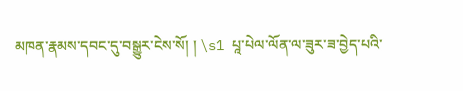མཁན་རྣམས་དབང་དུ་བསྒྱུར་ངེས་སོ། ། \s1 པཱ་པེལ་ལོན་ལ་ཟུར་ཟ་བྱེད་པའི་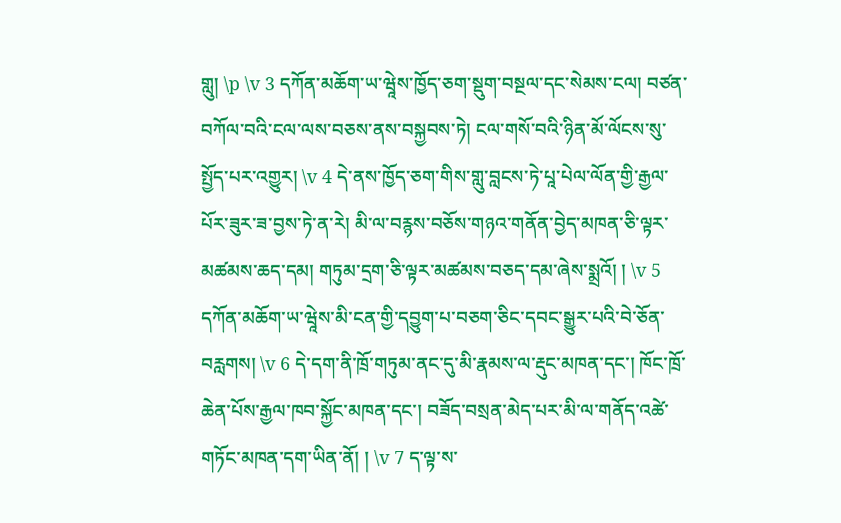གླུ། \p \v 3 དཀོན་མཆོག་ཡ་ཝཱེས་ཁྱོད་ཅག་སྡུག་བསྔལ་དང་སེམས་ངལ། བཙན་བཀོལ་བའི་ངལ་ལས་བཅས་ནས་བསྐྱབས་ཏེ། ངལ་གསོ་བའི་ཉིན་མོ་ལོངས་སུ་སྤྱོད་པར་འགྱུར། \v 4 དེ་ནས་ཁྱོད་ཅག་གིས་གླུ་བླངས་ཏེ་པཱ་པེལ་ལོན་གྱི་རྒྱལ་པོར་ཟུར་ཟ་བྱས་ཏེ་ན་རེ། མི་ལ་བརྙས་བཅོས་གཉའ་གནོན་བྱེད་མཁན་ཅི་ལྟར་མཚམས་ཆད་དམ། གཏུམ་དྲག་ཅི་ལྟར་མཚམས་བཅད་དམ་ཞེས་སྨྲའོ། ། \v 5 དཀོན་མཆོག་ཡ་ཝཱེས་མི་ངན་གྱི་དབྱུག་པ་བཅག་ཅིང་དབང་སྒྱུར་པའི་བེ་ཅོན་བརླགས། \v 6 དེ་དག་ནི་ཁྲོ་གཏུམ་ནང་དུ་མི་རྣམས་ལ་རྡུང་མཁན་དང་། ཁོང་ཁྲོ་ཆེན་པོས་རྒྱལ་ཁབ་སྐྱོང་མཁན་དང་། བཟོད་བསྲན་མེད་པར་མི་ལ་གནོད་འཚེ་གཏོང་མཁན་དག་ཡིན་ནོ། ། \v 7 ད་ལྟ་ས་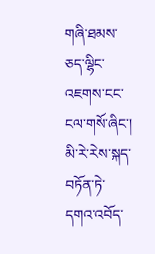གཞི་ཐམས་ཅད་ལྷིང་འཇགས་ངང་ངལ་གསོ་ཞིང་། མི་རེ་རེས་སྐད་བཏོན་ཏེ་དགའ་འབོད་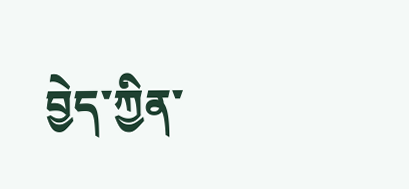བྱེད་ཀྱིན་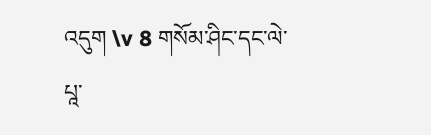འདུག \v 8 གསོམ་ཤིང་དང་ལེ་པཱ་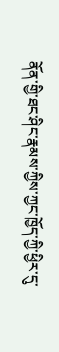ནོན་གྱི་ཐང་ཤིང་རྣམས་ཀྱིས་ཀྱང་ཁྱོད་ཀྱི་ཕྱིར་དུ་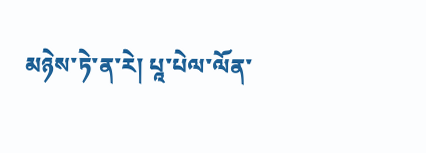མཉེས་ཏེ་ན་རེ། པཱ་པེལ་ལོན་